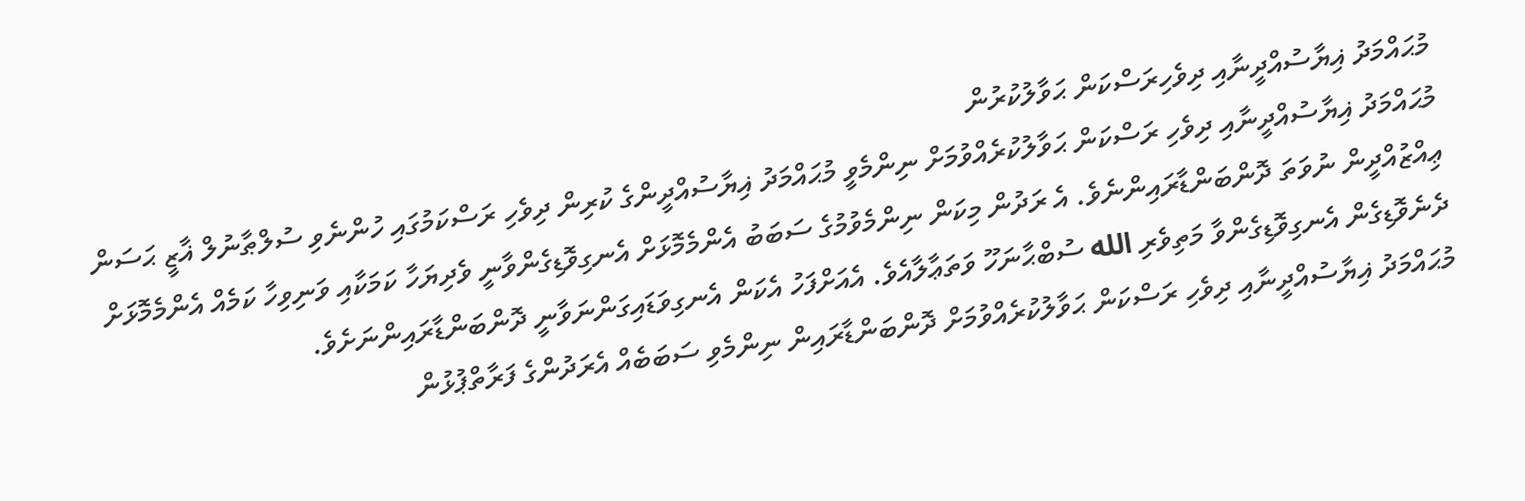މުޙައްމަދު ޣިޔާސުއްދީނާއި ދިވެހިރަސްކަން ޙަވާލުކުރުން
މުޙައްމަދު ޣިޔާސުއްދީނާއި ދިވެހި ރަސްކަން ޙަވާލުކުރެއްވުމަށް ނިންމެވީ މުޙައްމަދު ޣިޔާސުއްދީންގެ ކުރިން ދިވެހި ރަސްކަމުގައި ހުންނެވި ސުލްޠާނުލް ޣާޒީ ޙަސަން ޢިއްޒުއްދީން ނުވަތަ ދޮންބަންޑާރައިންނެވެ. އެ ރަދުން މިކަން ނިންމެވުމުގެ ސަބަބު އެންމެމޮޅަށް އެނގިވޮޑިގެންވާނީ ވެދިޔަހާ ކަމަކާއި ވަނިވިހާ ކަމެއް އެންމެމޮޅަށް ދެނެވޮޑިގެން އެނގިވޮޑިގެންވާ މަތިވެރި الله ސުބްޙާނަހޫ ވަތަޢާލާއެވެ. އެއަށްފަހު އެކަން އެނގިވަޑައިގަންނަވާނީ ދޮންބަންޑާރައިންނަށެވެ.
މުޙައްމަދު ޣިޔާސުއްދީނާއި ދިވެހި ރަސްކަން ޙަވާލުކުރެއްވުމަށް ދޮންބަންޑާރައިން ނިންމެވި ސަބަބެއް އެރަދުންގެ ފަރާތްޕުޅުން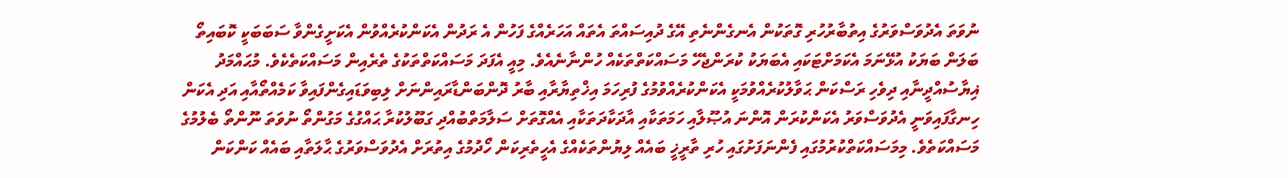ނުވަތަ އެދުވަސްވަރުގެ އިތުބާރުހުރި ގޮތަކުން އެނގެންނެތި އޭގެ ދުއިސައްތަ އެތައް އަހަރެއްގެ ފަހުން އެ ރަދުން އެކަންކުރެއްވުން އެކަށީގެންވާ ސަބަބަކީ ކޮބައިތޯ ބަލަން ބަޔަކު އުޅޭނަމަ އެކަމަށްޓަކައި އެބަޔަކު ކުރަންޖެހޭ މަސައްކަތްތަކެއް ހުންނާނެއެވެ. މިއީ އެފަދަ މަސައްކަތްތަކުގެ ތެރެއިން މަސައްކަތެކެވެ. މުޙައްމަދު ޣިޔާސުއްދީނާއި ދިވެހި ރަސްކަން ޙަވާލުކުރެއްވުމަކީ އެކަންކުރެއްވުމުގެ ފުރިހަމަ އިޚްތިޔާރާއި ބާރު ދޮންބަންޑާރައިންނަށް ލިބިވަޑައިގެންފައިވާ ކަމެއްތޯއާއި އަދި އެކަން ހިނގާފައިވަނީ އެދުވަސްވަރު އެކަންކުރަން އޮންނަ އުޞޫލާއި ހަމަތަކާއި އާދަކާދަތަކާއި އެއްގޮތަށް ސަލާމަތްބުއްދި ގަބޫލުކުރާ ޙައްގުގެ މަގުންތޯ ނުވަތަ ނޫންތޯ ބެލުމުގެ މަސައްކަތެވެ. މިމަސައްކަތްކުރުމުގައި ފެންނަފަށުގައި ހުރި ތާރީޚީ ބައެއް ލިޔުންތަކެއްގެ އެހީތެރިކަން ހޯދުމުގެ އިތުރަށް އެދުވަސްވަރުގެ ޙާލަތާއި ބައެއް ކަންކަން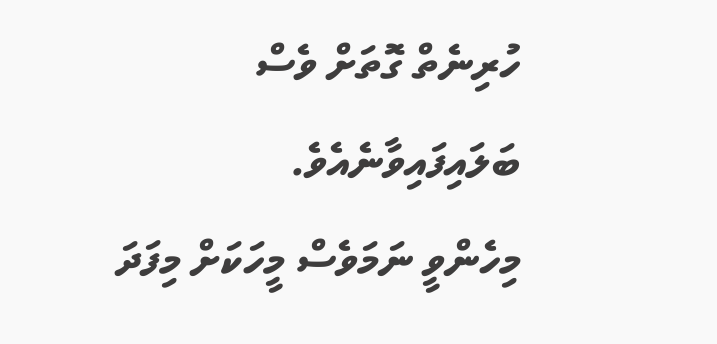ހުރިނެތް ގޮތަށް ވެސް ބަލައިފައިވާނެއެވެ.
މިހެންވީ ނަމަވެސް މީހަކަށް މިފަދަ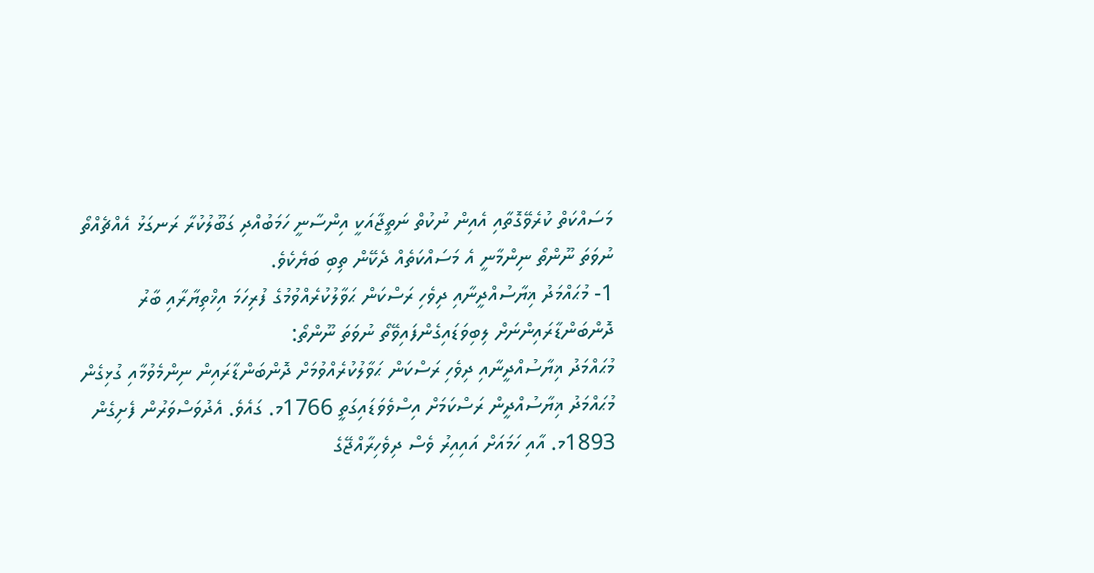މަސައްކަތް ކުރެވޭގޮތާއި އެއިން ނުކުތް ނަތީޖާއަކީ އިންސާނީ ހަމަބުއްދި ގަބޫލުކުރާ ރަނގަޅު އެއްޗެއްތޯ ނުވަތަ ނޫންތޯ ނިންމާނީ އެ މަސައްކަތެއް ދެކޭން ތިބި ބަޔެކެވެ.
1- މުޙައްމަދު ޣިޔާސުއްދީނާއި ދިވެހި ރަސްކަން ޙަވާލުކުރެއްވުމުގެ ފުރިހަމަ އިޚްތިޔާރާއި ބާރު ދޮންބަންޑާރައިންނަށް ލިބިވަޑައިގެންފައިވޭތޯ ނުވަތަ ނޫންތޯ:
މުޙައްމަދު ޣިޔާސުއްދީނާއި ދިވެހި ރަސްކަން ޙަވާލުކުރެއްވުމަށް ދޮންބަންޑާރައިން ނިންމެވުމާއި ގުޅިގެން މުޙައްމަދު ޣިޔާސުއްދީން ރަސްކަމަށް އިސްވެވަޑައިގަތީ 1766މ. ގައެވެ. އެދުވަސްވަރުން ފެށިގެން 1893މ. އާއި ހަމައަށް އައިއިރު ވެސް ދިވެހިރާއްޖޭގެ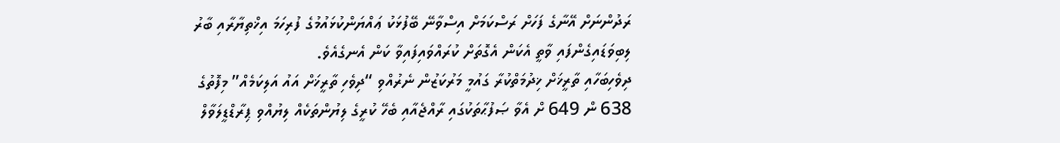ރަދުންނަށް އޭނާގެ ފަހަށް ރަސްކަމަށް އިސްވާނޭ ބޭފުޅަކު ޢައްޔަންކުޅައުމުގެ ފުރިހަމަ އިޚްތިޔާރާއި ބާރު ލިބިވަޑައިގެންފައި ވާތީ އެކަން އެގޮތަށް ކުރައްވައިފައިވާ ކަން އެނގެއެވެ.
ދިވެހިބަހާއި ތާރީޚަށް ޚިދުމަތްކުރާ ގައުމީ މަރުކަޒުން ނެރުއްވި “ދިވެހި ތާރީޚަށް އައު އަލިކަމެއް” މިފޮތުގެ 638 ން 649 ށް އެވާ ޞަފުޙާތަކުގައި ރާއްޖެއާއި ބެހޭ ކުރީގެ ލިޔުންތަކެއް ލިޔުއްވި ޕިރާޑްޑީލަވާލް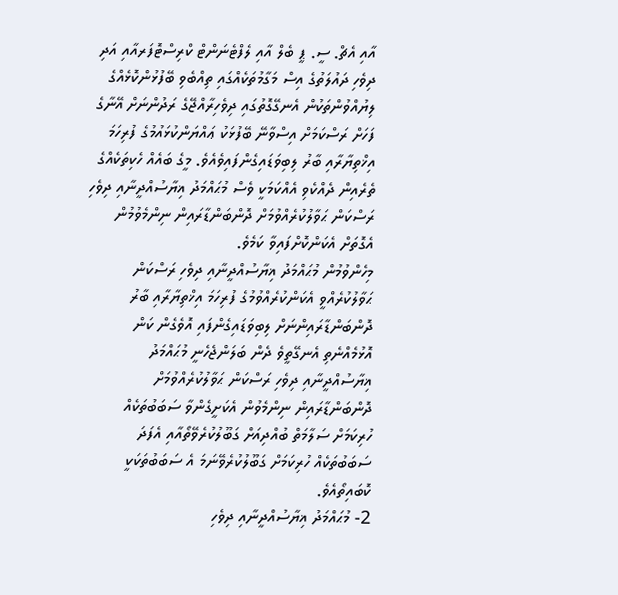އާއި އެޗް. ސީ. ޕީ ބެލް އާއި ލެފްޓެނަންޓް ކްރިސްޓޮފަރއާއި އަދި ދިވެހި ދައުލަތުގެ އިސް މަގާމުތަކެއްގައި ތިއްބެވި ބޭފުޅުންކޮޅެއްގެ ލިޔުއްވުންތަކުން އެނގޭގޮތުގައި ދިވެހިރާއްޖޭގެ ރަދުންނަށް އޭނާގެ ފަހަށް ރަސްކަމަށް އިސްވާނޭ ބޭފުޅަކު ޢައްޔަންކުޅައުމުގެ ފުރިހަމަ އިޚްތިޔާރާއި ބާރު ލިބިވަޑައިގެންފައިވެއެވެ. މީގެ ބައެއް ހެކިތަކެއްގެ ތެރެއިން ދެއްކެވި އެއްކަމަކީ ވެސް މުޙައްމަދު ޣިޔާސުއްދީނާއި ދިވެހި ރަސްކަން ޙަވާލުކުރެއްވުމަށް ދޮންބަންޑާރައިން ނިންމެވުމުން އެގޮތަށް އެކަންކޮށްފައިވާ ކަމެވެ.
މިހެންވުމުން މުޙައްމަދު ޣިޔާސުއްދީނާއި ދިވެހި ރަސްކަން ޙަވާލުކުރެއްވީ އެކަންކުރެއްވުމުގެ ފުރިހަމަ އިޚްތިޔާރާއި ބާރު ދޮންބަންޑާރައިންނަށް ލިބިވަޑައިގެންފައި އޮވެގެން ކަން އޮޅުމެއްނެތި އެނގޭތީވެ ދެން ބަލަންޖެހެނީ މުޙައްމަދު ޣިޔާސުއްދީނާއި ދިވެހި ރަސްކަން ޙަވާލުކުރެއްވުމަށް ދޮންބަންޑާރައިން ނިންމެވުން އެކަށީގެންވާ ސަބަބުތަކެއް ހުރިކަމަށް ސަލާމަތް ބުއްދިއަށް ގަބޫލުކުރެވޭތޯއާއި އެފަދަ ސަބަބުތަކެއް ހުރިކަމަށް ގަބޫލުކުރެވޭނަމަ އެ ސަބަބުތަކަކީ ކޮބައިތޯއެވެ.
2- މުޙައްމަދު ޣިޔާސުއްދީނާއި ދިވެހި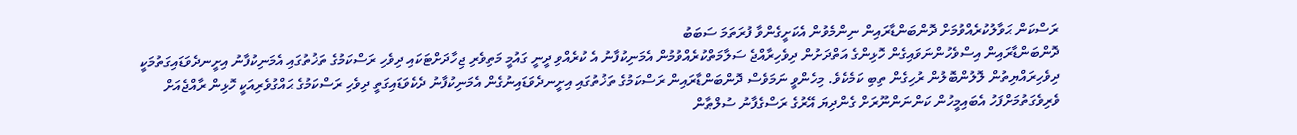ރަސްކަން ޙަވާލުކުރެއްވުމަށް ދޮންބަންޑާރައިން ނިންމެވުން އެކަށީގެންވާ ފުރަތަމަ ސަބަބު
ދޮންބަންޑާރައިން އިސްވެހުންނަވައިގެން ހޮޅިންގެ އަތްދަށުން ދިވެހިރާއްޖެ ސަލާމަތްކުރެއްވުމުން އެމަނިކުފާނު އެ ކުރެއްވި ދީނީ ގައުމީ މަތިވެރި ޖިހާދަށްޓަކައި ދިވެހި ރަސްކަމުގެ ތަޚުތުގައި އެމަނިކުފާނު އިށީނދެވަޑައިގަތުމަކީ ދިވެހިރައްޔިތުން ލޮލުންބޮލުން ރުހިގެން ތިބި ކަމެކެވެ. މިހެންވީ ނަމަވެސް ދޮންބަންޑާރައިން ރަސްކަމުގެ ތަޚުތުގައި އިށީނދެވަޑައިނުގެން އެމަނިކުފާނު ދެކެވަޑައިގަތީ ދިވެހި ރަސްކަމުގެ ޙައްގުވެރިއަކީ ހޮޅިން ރާއްޖެއަށް ވެރިވެގަތުމަށްފަހު އެބައިމީހުން ކަންނަންނޫރަށް ގެންދިޔަ އޭރުގެ ރަސްގެފާނު ސުލްޠާން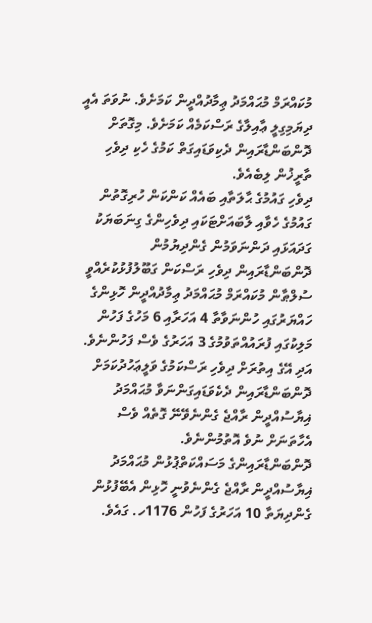މުކައްރަމް މުޙައްމަދު ޢިމާދުއްދީން ކަމަށެވެ. ނުވަތަ އެއީ ދިޔަމިގިލީ ޢާއިލާގެ ރަސްކަމެއް ކަމަށެވެ. މިގޮތަށް ދޮންބަންޑާރައިން ދެކިވަޑައިގަތް ކަމުގެ ހެކި ދިވެހި ތާރީޚުން ލިބެއެވެ.
ދިވެހި ގައުމުގެ ޙާލަތާއި ބައެއް ކަންކަން ހުރިގޮތުން ގައުމުގެ ހެވާއި ލާބައަށްޓަކައި ދިވެހިންގެ ގިނަބަޔަކު ގަދައަޅައި ދަންނަވަމުން ގެންދިޔުމުން ދޮންބަންޑާރައިން ދިވެހި ރަސްކަން ގަބޫލުފުޅުކުރެއްވީ ސުލްޠާން މުކައްރަމް މުޙައްމަދު ޢިމާދުއްދީން ހޮޅިންގެ ހައްޔަރުގައި ހުންނަވާތާ 4 އަހަރާއި 6 މަހުގެ ފަހުން މަލިކުގައި ފުރައުއްތަވުމުގެ 3 އަހަރުގެ ވެސް ފަހުންނެވެ. އަދި އޭގެ އިތުރަށް ދިވެހި ރަސްކަމުގެ ވަލީޢަހުދުކަމަށް ދޮންބަންޑާރައިން ދެކެވަޑައިގަންނަވާ މުޙައްމަދު ޣިޔާސުއްދީން ރާއްޖެ ގެންނެވޭނޭ ގޮތެއް ވެސް އެހާތަނަށް ނުވެ އޮތުމުންނެވެ.
ދޮންބަންޑާރައިންގެ މަސައްކަތްޕުޅުން މުޙައްމަދު ޣިޔާސުއްދީން ރާއްޖެ ގެންނެވުނީ ހޮޅިން އެބޭފުޅުން ގެންދިޔަތާ 10 އަހަރުގެ ފަހުން 1176ހ. ގައެވެ.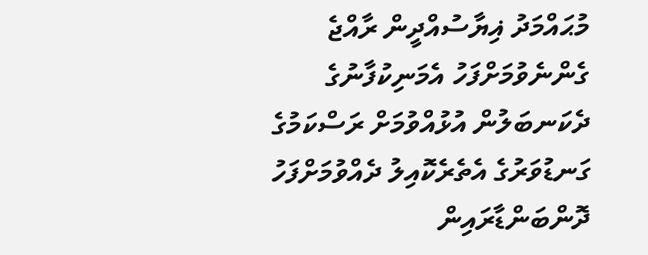މުޙައްމަދު ޣިޔާސުއްދީން ރާއްޖެ ގެންނެވުމަށްފަހު އެމަނިކުފާނުގެ ދެކަނބަލުން އުޅުއްވުމަށް ރަސްކަމުގެ ގަނޑުވަރުގެ އެތެރެކޮއިލު ދެއްވުމަށްފަހު ދޮންބަންޑާރައިން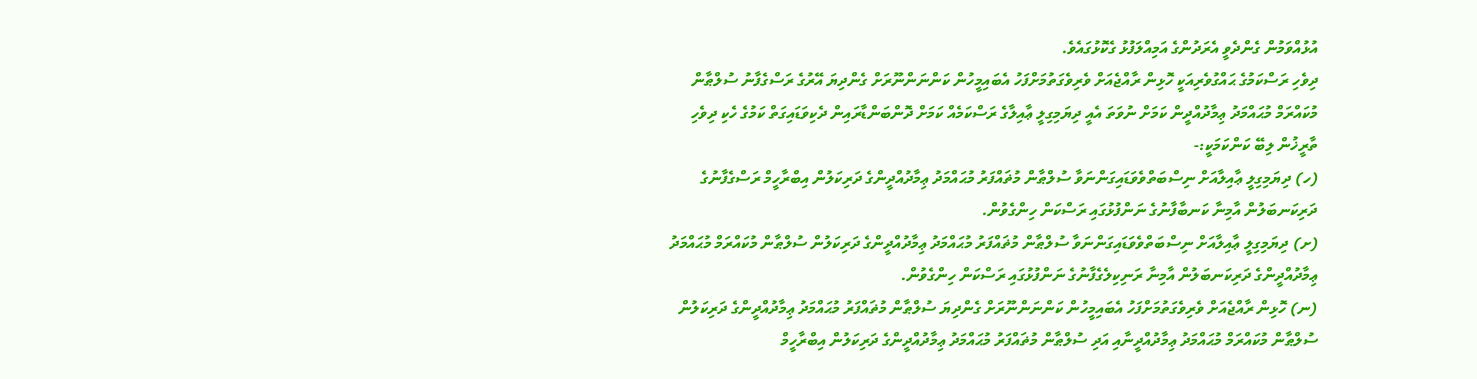އުޅުއްވަމުން ގެންދެވީ އެރަދުންގެ އަމިއްލަފުޅު ގެކޮޅުގައެވެ.
ދިވެހި ރަސްކަމުގެ ޙައްގުވެރިއަކީ ހޮޅިން ރާއްޖެއަށް ވެރިވެގަތުމަށްފަހު އެބައިމީހުން ކަންނަންނޫރަށް ގެންދިޔަ އޭރުގެ ރަސްގެފާނު ސުލްޠާން މުކައްރަމް މުޙައްމަދު ޢިމާދުއްދީން ކަމަށް ނުވަތަ އެއީ ދިޔަމިގިލީ ޢާއިލާގެ ރަސްކަމެއް ކަމަށް ދޮންބަންޑާރައިން ދެކިވަޑައިގަތް ކަމުގެ ހެކި ދިވެހި ތާރީޚުން ލިބޭ ކަންކަމަކީ:-
(ހ) ދިޔަމިގިލީ ޢާއިލާއަށް ނިސްބަތްވެވަޑައިގަންނަވާ ސުލްޠާން މުޡައްފަރު މުޙައްމަދު ޢިމާދުއްދީންގެ ދަރިކަލުން އިބްރާހީމް ރަސްގެފާނުގެ ދަރިކަނބަލުން އާމިނާ ކަނބާފާނުގެ ނަންފުޅުގައި ރަސްކަން ހިންގެވުން.
(ށ) ދިޔަމިގިލީ ޢާއިލާއަށް ނިސްބަތްވެވަޑައިގަންނަވާ ސުލްޠާން މުޡައްފަރު މުޙައްމަދު ޢިމާދުއްދީންގެ ދަރިކަލުން ސުލްޠާން މުކައްރަމް މުޙައްމަދު ޢިމާދުއްދީންގެ ދަރިކަނބަލުން އާމިނާ ރަނިކިލެގެފާނުގެ ނަންފުޅުގައި ރަސްކަން ހިންގެވުން.
(ނ) ހޮޅިން ރާއްޖެއަށް ވެރިވެގަތުމަށްފަހު އެބައިމީހުން ކަންނަންނޫރަށް ގެންދިޔަ ސުލްޠާން މުޡައްފަރު މުޙައްމަދު ޢިމާދުއްދީންގެ ދަރިކަލުން ސުލްޠާން މުކައްރަމް މުޙައްމަދު ޢިމާދުއްދީނާއި އަދި ސުލްޠާން މުޡައްފަރު މުޙައްމަދު ޢިމާދުއްދީންގެ ދަރިކަލުން އިބްރާހީމް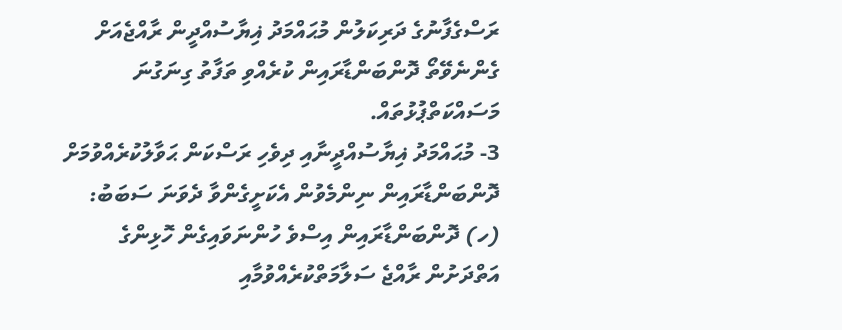ރަސްގެފާނުގެ ދަރިކަލުން މުޙައްމަދު ޣިޔާސުއްދީން ރާއްޖެއަށް ގެންނެވޭތޯ ދޮންބަންޑާރައިން ކުރެއްވި ތަފާތު ގިނަގުނަ މަސައްކަތްޕުޅުތައް.
3- މުޙައްމަދު ޣިޔާސުއްދީނާއި ދިވެހި ރަސްކަން ޙަވާލުކުރެއްވުމަށް ދޮންބަންޑާރައިން ނިންމެވުން އެކަށީގެންވާ ދެވަނަ ސަބަބު:
(ހ) ދޮންބަންޑާރައިން އިސްވެ ހުންނަވައިގެން ހޮޅިންގެ އަތްދަށުން ރާއްޖެ ސަލާމަތްކުރެއްވުމާއި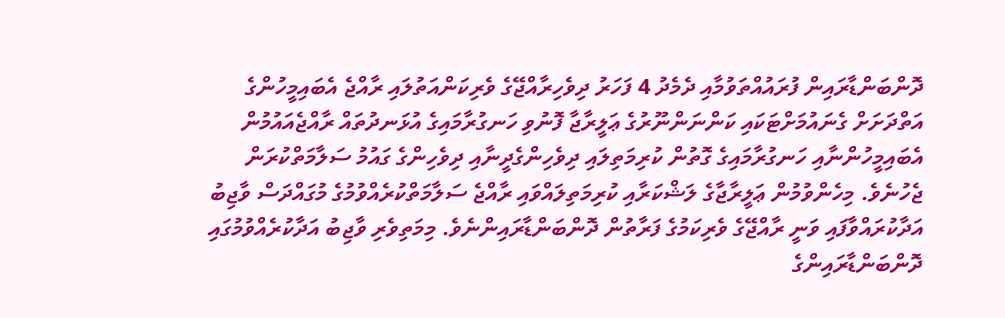ދޮންބަންޑާރައިން ފުރައުއްތަވުމާއި ދެމެދު 4 ފަހަރު ދިވެހިރާއްޖޭގެ ވެރިކަންއަތުލައި ރާއްޖެ އެބައިމީހުންގެ އަތްދަށަށް ގެނައުމަށްޓަކައި ކަންނަންނޫރުގެ ޢަލީރާޖާ ފޮނުވި ހަނގުރާމައިގެ އުޅަނދުތައް ރާއްޖެއައުމުން އެބައިމީހުންނާއި ހަނގުރާމައިގެ ގޮތުން ކުރިމަތިލައި ދިވެހިންގެދީނާއި ދިވެހިންގެ ގައުމު ސަލާމަތްކުރަން ޖެހުނެވެ. މިހެންވުމުން ޢަލީރާޖާގެ ލަޝްކަރާއި ކުރިމަތިލައްވައި ރާއްޖެ ސަލާމަތްކުރެއްވުމުގެ މުގައްދަސް ވާޖިބު އަދާކުރައްވާފައި ވަނީ ރާއްޖޭގެ ވެރިކަމުގެ ފަރާތުން ދޮންބަންޑާރައިންނެވެ. މިމަތިވެރި ވާޖިބު އަދާކުރެއްވުމުގައި ދޮންބަންޑާރައިންގެ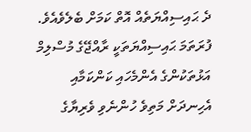ދެ ޙައިސިއްޔަތެއް އޮތް ކަމަށް ބެލެވެއެވެ.
ފުރަތަމަ ޙައިސިއްޔަތަކީ ރާއްޖޭގެ މުސްލިމް އަޅުތަކުންގެ އެންމެހައި ކަންކަމާއި އެހިނދަށް މަތިވެ ހުންނެވި ވެރިޔާގެ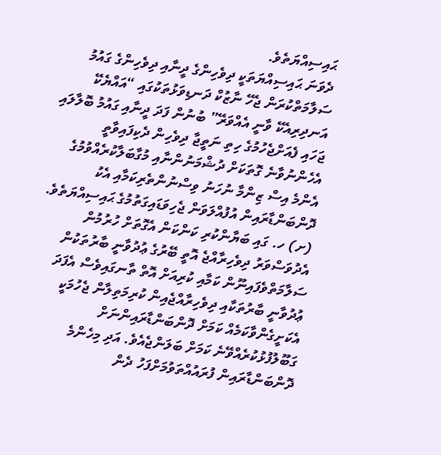ޙައިސިއްޔަތެވެ.
ދެވަނަ ޙައިސިއްޔަތަކީ ދިވެހިންގެ ދީނާއި ދިވެހިންގެ ގައުމު ސަލާމަތްކުރަން ޖެހޭ ނާޒުކް ދަނޑިވަޅުތަކުގައި “އައްޔެކޭ އަނދިރިއެކޭ ވާނީ އެއްވަރޭ” ބުނުން ފަދަ ދީނާއި ގައުމު ބޮލާލައި ޖަހައި ފެއަށްޖެހުމުގެ ހިތި ނަތީޖާ ދިވެހިން ދެކިފައިވާތީ އެހެންނުވާނެ ގޮތަކަށް ދުޝްމަނުންނާއި މުގާބަލާކުރެއްވުމުގެ އެންމެ އިސް ޒިންމާ ނުހަނު ވިސްނުންތެރިކަމާއި އެކު ދޮންބަންޑާރައިން އުފުއްލަވަން ޖެހިވަޑައިގަތުމުގެ ޙައިސިއްޔަތެވެ.
(ށ) ހ. ގައި ބަޔާންކުރި ކަންކަން އެގޮތަށް ހުރުމުން އެދުވަސްވަރު ދިވެހިރާއްޖެ އޮތީ ބޭރުގެ ޢުދުވާނީ ބާރުތަކުން ސަލާމަތްވެފައިނޫން ކަމާއި ކުރިއަށް އޮތް ތާނގައިވެސް އެފަދަ ޢުދުވާނީ ބާރުތަކާއި ދިވެހިރާއްޖެއިން ކުރިމަތިލާން ޖެހުމަކީ އެކަށީގެންވާކަމެއް ކަމަށް ދޮންބަންޑާރައިންނަށް ގަބޫލުފުޅުކުރެއްވޭނެ ކަމަށް ބަލަންޖެއެވެ. އަދި މިހެންމެ ދޮންބަންޑާރައިން ފުރައުއްތަވުމަށްފަހު ދެން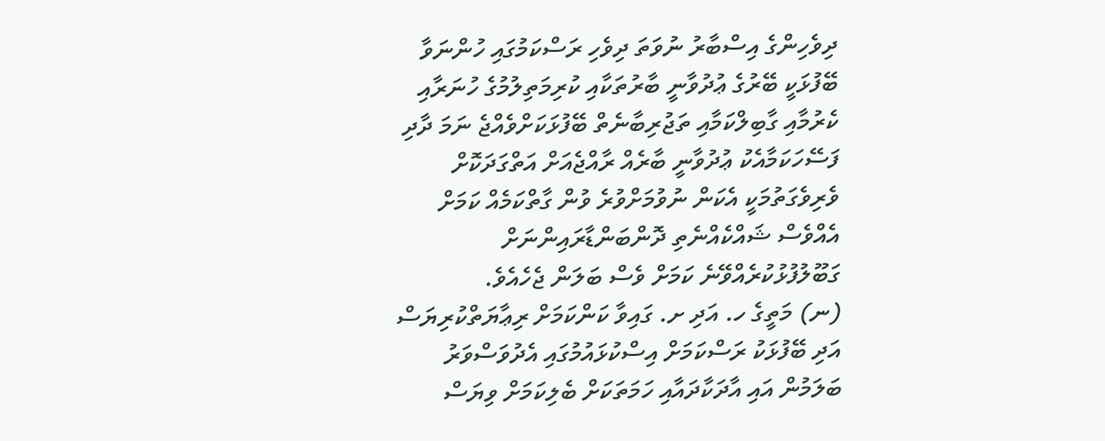ދިވެހިންގެ އިސްބާރު ނުވަތަ ދިވެހި ރަސްކަމުގައި ހުންނަވާ ބޭފުޅަކީ ބޭރުގެ ޢުދުވާނީ ބާރުތަކާއި ކުރިމަތިލުމުގެ ހުނަރާއި ކެރުމާއި ގާބިލްކަމާއި ތަޖުރިބާނެތް ބޭފުޅަކަށްވެއްޖެ ނަމަ ދާދި ފަސޭހަކަމާއެކު ޢުދުވާނީ ބާރެއް ރާއްޖެއަށް އަތްގަދަކޮށް ވެރިވެގަތުމަކީ އެކަން ނުވުމަށްވުރެ ވުން ގާތްކަމެއް ކަމަށް އެއްވެސް ޝައްކެއްނެތި ދޮންބަންޑާރައިންނަށް ގަބޫލުފުޅުކުރެއްވޭނެ ކަމަށް ވެސް ބަލަން ޖެހެއެވެ.
(ނ) މަތީގެ ހ. އަދި ށ. ގައިވާ ކަންކަމަށް ރިޢާޔަތްކުރިޔަސް އަދި ބޭފުޅަކު ރަސްކަމަށް އިސްކުޅައުމުގައި އެދުވަސްވަރު ބަލަމުން އައި އާދަކާދައާއި ހަމަތަކަށް ބެލިކަމަށް ވިޔަސް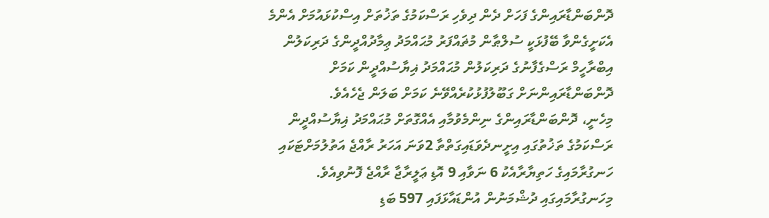ދޮންބަންޑާރައިންގެ ފަހަށް ދެން ދިވެހި ރަސްކަމުގެ ތަޚުތަށް އިސްކުޅައުމަށް އެންމެ އެކަށީގެންވާ ބޭފުޅަކީ ސުލްޠާން މުޡައްފަރު މުޙައްމަދު ޢިމާދުއްދީންގެ ދަރިކަލުން އިބްރާހީމް ރަސްގެފާނުގެ ދަރިކަލުން މުޙައްމަދު ޣިޔާސުއްދީން ކަމަށް ދޮންބަންޑާރައިންނަށް ގަބޫލުފުޅުކުރެއްވޭނެ ކަމަށް ބަލަން ޖެހެއެވެ.
މިހެނީ، ދޮންބަންޑާރައިންގެ ނިންމެވުމާއި އެއްގޮތަށް މުޙައްމަދު ޣިޔާސުއްދީން ރަސްކަމުގެ ތަޚުތުގައި އިށީނދެވަޑައިގަތްތާ 2ވަނަ އަހަރު ރާއްޖެ އަތުލުމަށްޓަކައި ހަނގުރާމައިގެ ހަތިޔާރާއެކު 6 ނަވާއި 9 އޮޑި ޢަލީރާޖާ ރާއްޖެ ފޮނުވިއެވެ. މިހަނގުރާމައިގައި ދުޝްމަނުން އުންޑައާޅަފައި 597 ބަޑި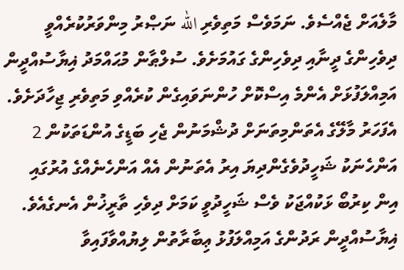މާލެއަށް ޖެއްސެވެ. ނަމަވެސް މަތިވެރި الله ނަޞްރު މިންވަރުކުރެއްވީ ދިވެހިންގެ ދީނާއި ދިވެހިންގެ ގައުމަށެވެ. ސުލްޠާން މުޙައްމަދު ޣިޔާސުއްދީން އަމިއްލަފުޅަށް އެންމެ އިސްކޮށް ހުންނަވައިގެން ކުރެއްވި މަތިވެރި ޖިހާދަށެވެ.
އެފަހަރު މާލޭގެ އެތަންމިތަނަށް ދުޝްމަނުން ޖެހި ބަޑީގެ އުންޑަތަކުން 2 އަންހެނަކު ޝަހީދުވެގެންދިޔަ އިރު އެތަނުން އެއް އަންހެނެއްގެ އުރުގައި އިން ކިރުބޯ ޅަކުއްޖަކު ވެސް ޝަހީދުވީ ކަމަށް ދިވެހި ތާރީޚުން އެނގެއެވެ. ޣިޔާސުއްދީން ރަދުންގެ އަމިއްލަފުޅު ޢިބާރާތުން ލިޔުއްވާފައިވާ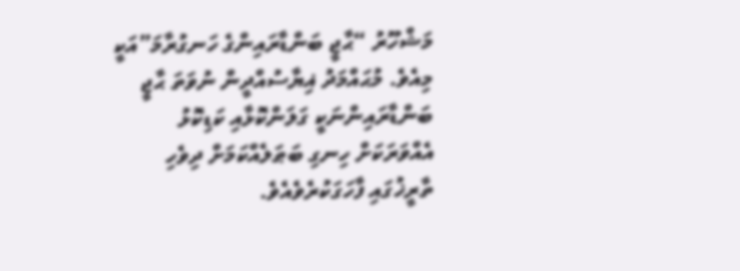މަޝްހޫރު “ޙާޖީ ބަންޑާރައިންގެ ހަނގުރާމަ”އަކީ މިއެވެ. މުޙައްމަދު ޣިޔާސުއްދީން ނުވަތަ ޙާޖީ ބަންޑާރައިންނަކީ ގަލަންކޮޅާއި ކަޑިކޮޅު އެއްވަރަކަށް ހިނގި ބަޠަލެއްކަމަށް ދިވެހި ތާރީޚުގައި ފާހަގަކުރެވެއެވެ.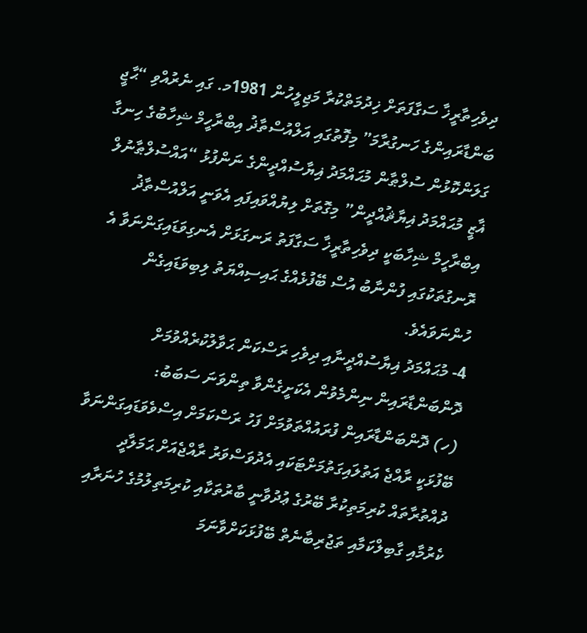ދިވެހިތާރީޚާ ސަގާފަތަށް ޚިދުމަތްކުރާ މަޖިލީހުން 1981މ. ގައި ނެރުއްވި “ޙާޖީ ބަންޑާރައިންގެ ހަނގުރާމަ” މިފޮތުގައި އަލްއުސްތާޛު އިބްރާހީމް ޝިހާބުގެ ހިނގާ ގަލަންކޮޅުން ސުލްޠާން މުޙައްމަދު ޣިޔާސުއްދީންގެ ނަންފުޅު “އައްސުލްޠާނުލް ޣާޒީ މުޙައްމަދު ޣިޔާޘުއްދީން” މިގޮތަށް ލިޔުއްވައިފައި އެވަނީ އަލްއުސްތާޛު އިބްރާހީމް ޝިހާބަކީ ދިވެހިތާރީޚާ ސަގާފަތު ރަނގަޅަށް އެނގިވަޑައިގަންނަވާ އެ ރޮނގުތަކުގައި ފުންނާބު އުސް ބޭފުޅެއްގެ ޙައިސިއްޔަތު ލިބިވަޑައިގެން ހުންނަވައެވެ.
4- މުޙައްމަދު ޣިޔާސުއްދީނާއި ދިވެހި ރަސްކަން ޙަވާލުކުރެއްވުމަށް ދޮންބަންޑާރައިން ނިންމެވުން އެކަށީގެންވާ ތިންވަނަ ސަބަބު:
(ހ) ދޮންބަންޑާރައިން ފުރައުއްތަވުމަށް ފަހު ރަސްކަމަށް އިސްވެވަޑައިގަންނަވާ ބޭފުޅަކީ ރާއްޖެ އަތުލައިގަތުމަށްޓަކައި އެދުވަސްވަރު ރާއްޖެއަށް ޙަމަލާދީ ދުއްތުރާތައް ކުރިމަތިކުރާ ބޭރުގެ ޢުދުވާނީ ބާރުތަކާއި ކުރިމަތިލުމުގެ ހުނަރާއި ކެރުމާއި ގާބިލްކަމާއި ތަޖުރިބާނެތް ބޭފުޅަކަށްވާނަމަ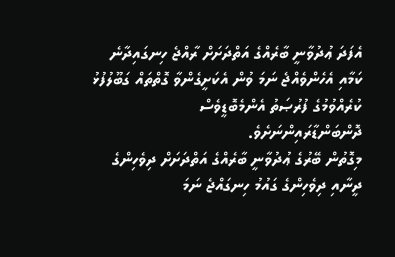އެފަދަ ޢުދުވާނީ ބާރެއްގެ އަތްދަށަށް ރާއްޖެ ހިނގައިދާނެ ކަމާއި އެހެންވެއްޖެ ނަމަ ވުން އެކަށީގެންވާ ގޮތްތައް ގަބޫލުފުޅު ކުރެއްވުމުގެ ފުރުޞަތު އެންމެބޮޑީވެސް ދޮންބަންޑާރައިންނަށެވެ.
މިގޮތުން ބޭރުގެ ޢުދުވާނީ ބާރެއްގެ އަތްދަށަށް ދިވެހިންގެ ދީނާއި ދިވެހިންގެ ގައުމު ހިނގައްޖެ ނަމަ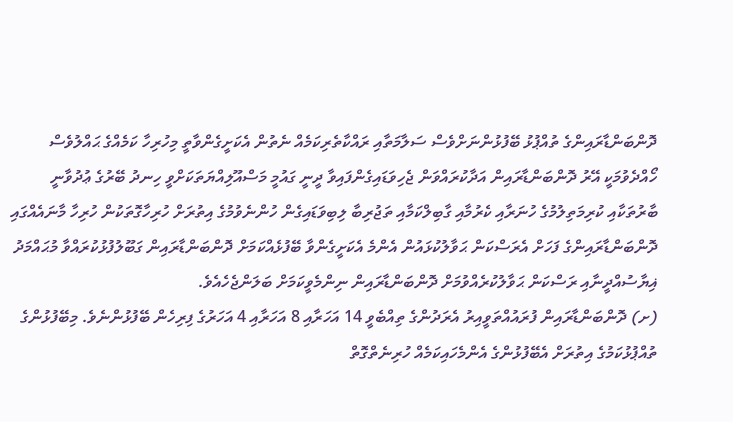ދޮންބަންޑާރައިންގެ ތުއްޕުޅު ބޭފުޅުންނަށްވެސް ސަލާމަތާއި ރައްކާތެރިކަމެއް ނެތުން އެކަށީގެންވާތީ މިހުރިހާ ކަމެއްގެ ޙައްލުވެސް ހޯއްދެވުމަކީ އޭރު ދޮންބަންޑާރައިން އަދާކުރައްވަން ޖެހިވަޑައިގެންފައިވާ ދީނީ ގައުމީ މަސްއޫލިއްޔަތަކަށްވީ ހިނދު ބޭރުގެ ޢުދުވާނީ ބާރުތަކާއި ކުރިމަތިލުމުގެ ހުނަރާއި ކެރުމާއި ގާބިލްކަމާއި ތަޖުރިބާ ލިބިވަޑައިގެން ހުންނެވުމުގެ އިތުރަށް ހުރިހާގޮތަކުން ހުރިހާ މާނައެއްގައި ދޮންބަންޑާރައިންގެ ފަހަށް އެރަސްކަން ޙަވާލުކުޅައުން އެންމެ އެކަށީގެންވާ ބޭފުޅެއްކަމަށް ދޮންބަންޑާރައިން ގަބޫލުފުޅުކުރައްވާ މުޙައްމަދު ޣިޔާސުއްދީނާއި ރަސްކަން ޙަވާލުކުރެއްވުމަށް ދޮންބަންޑާރައިން ނިންމެވީކަމަށް ބަލަންޖެހެއެވެ.
(ށ) ދޮންބަންޑާރައިން ފުރައުއްތަވީއިރު އެރަދުންގެ ތިއްބެވީ 14 އަހަރާއި 8 އަހަރާއި 4 އަހަރުގެ ފިރިހެން ބޭފުޅުންނެވެ. މިބޭފުޅުންގެ ތުއްޕުޅުކަމުގެ އިތުރަށް އެބޭފުޅުންގެ އެންމެހައިކަމެއް ހުރިނެތްގޮތް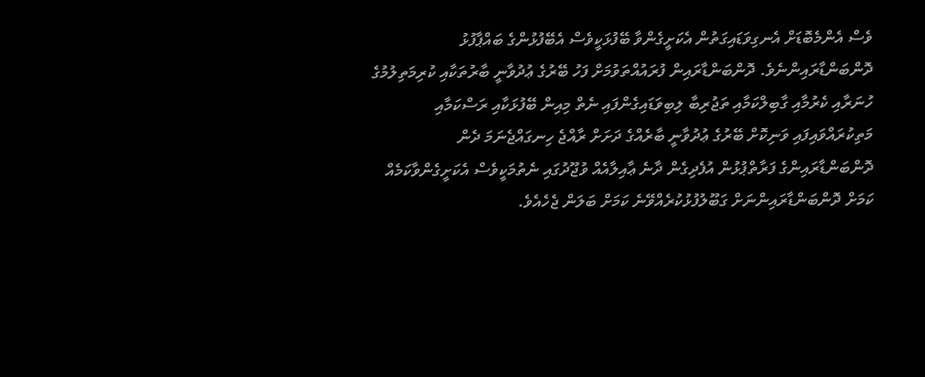ވެސް އެންމެބޮޑަށް އެނގިވަޑައިގަތުން އެކަށީގެންވާ ބޭފުޅަކީވެސް އެބޭފުޅުންގެ ބައްޕާފުޅު ދޮންބަންޑާރައިންނެވެ. ދޮންބަންޑާރައިން ފުރައުއްތަވުމަށް ފަހު ބޭރުގެ ޢުދުވާނީ ބާރުތަކާއި ކުރިމަތިލުމުގެ ހުނަރާއި ކެރުމާއި ގާބިލްކަމާއި ތަޖުރިބާ ލިބިވަޑައިގެންފައި ނެތް މިއިން ބޭފުޅަކާއި ރަސްކަމާއި މަތިކުރައްވައިފައި ވަނިކޮށް ބޭރުގެ ޢުދުވާނީ ބާރެއްގެ ދަށަށް ރާއްޖެ ހިނގައްޖެނަމަ ދެން ދޮންބަންޑާރައިންގެ ފަރާތްޕުޅުން އުފެދިގެން ދާނެ ޢާއިލާއެއް ވުޖޫދުގައި ނެތުމަކީވެސް އެކަށީގެންވާކަމެއް ކަމަށް ދޮންބަންޑާރައިންނަށް ގަބޫލުފުޅުކުރެއްވޭނެ ކަމަށް ބަލަން ޖެހެއެވެ.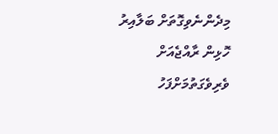މިދެންނެވިގޮތަށް ބަލާއިރު ހޮޅިން ރާއްޖެއަށް ވެރިވެގަތުމަށްފަހު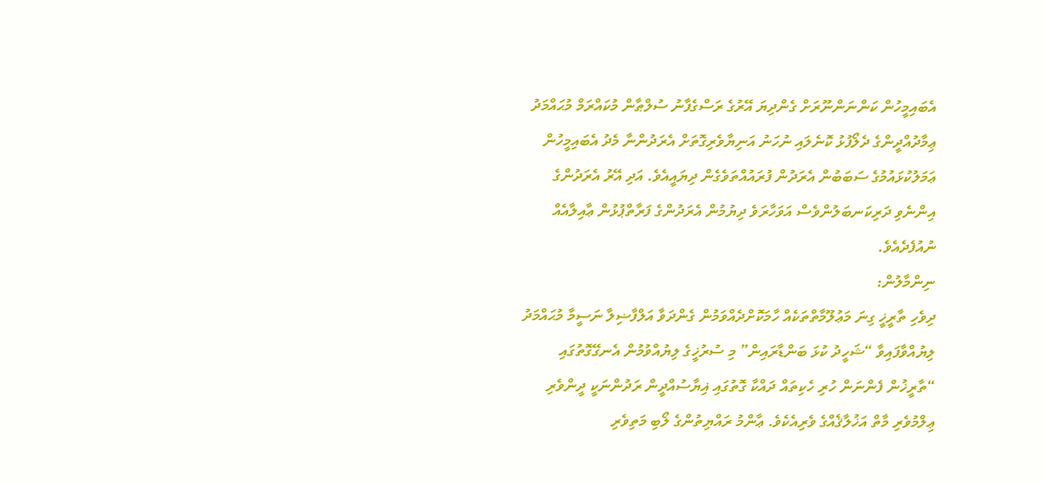އެބައިމީހުން ކަންނަންނޫރަށް ގެންދިޔަ އޭރުގެ ރަސްގެފާނު ސުލްޠާން މުކައްރަމް މުޙައްމަދު ޢިމާދުއްދީންގެ ދެލޯފުޅު ކޮނެލައި ނުހަނު އަނިޔާވެރިގޮތަށް އެރަދުންނާ މެދު އެބައިމީހުން ޢަމަލުކުޅައުމުގެ ސަބަބުން އެރަދުން ފުރައުއްތަވެގެން ދިޔައީއެވެ. އަދި އޭރު އެރަދުންގެ އިންނެވި ދަރިކަނބަލުންވެސް އަވަހާރަވެ ދިޔުމުން އެރަދުންގެ ފަރާތްޕުޅުން ޢާއިލާއެއް ނުއުފެދެއެވެ.
ނިންމާލުން:
ދިވެހި ތާރީޚީ ގިނަ މަޢުލޫމާތްތަކެއް ހާމަކޮށްދެއްވަމުން ގެންދަވާ އަލްފާޟިލާ ނަސީމާ މުޙައްމަދު ލިޔުއްވާފައިވާ “ޝަހީދު ކުޅަ ބަންޑާރައިން” މި ސުރުޚީގެ ލިޔުއްވުމުން އެނގޭގޮތުގައި “ތާރީޚުން ފެންނަން ހުރި ހެކިތައް ދައްކާ ގޮތުގައި ޣިޔާސުއްދީން ރަދުންނަކީ ދީންވެރި ޢިލްމުވެރި މާތް އަޚުލާޤެއްގެ ވެރިއެކެވެ. ޢާންމު ރައްޔިތުންގެ ލޯބި މަތިވެރި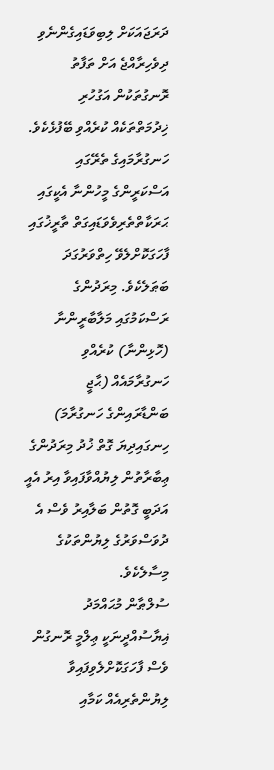ދަރަޖައަކަށް ލިބިވަޑައިގެންނެވި ދިވެހިރާއްޖެ އަށް ތަފާތު ރޮނގުތަކުން އަގުހުރި ޚިދުމަތްތަކެއް ކުރެއްވި ބޭފުޅެކެވެ. ހަނގުރާމައިގެ ތެރޭގައި އަސްކަރީންގެ މީހުންނާ އެކީގައި ޙަރަކާތްތެރިވެވަޑައިގަތް ތާރީޚުގައި ފާހަގަކޮށްލެވޭ ހިތްވަރުގަދަ ބަޠަލެކެވެ. މިރަދުންގެ ރަސްކަމުގައި މަލާބާރީންނާ (ހޮޅިންނާ) ކުރެއްވި ހަނގުރާމައެއް (ޙާޖީ ބަންޑާރައިންގެ ހަނގުރާމަ) ހިނގައިދިޔަ ގޮތް ޚުދު މިރަދުންގެ ޢިބާރާތުން ލިޔުއްވާފައިވާ އިރު އެއީ އަދަބީ ގޮތުން ބަލާއިރު ވެސް އެ ދުވަސްވަރުގެ ލިޔުންތަކުގެ މިސާލެކެވެ.
ސުލްޠާން މުޙައްމަދު ޣިޔާސުއްދީނަކީ ޢިލްމީ ރޮނގުން ވެސް ފާހަގަކޮށްލެވިފައިވާ ލިޔުންތެރިއެއް ކަމާއި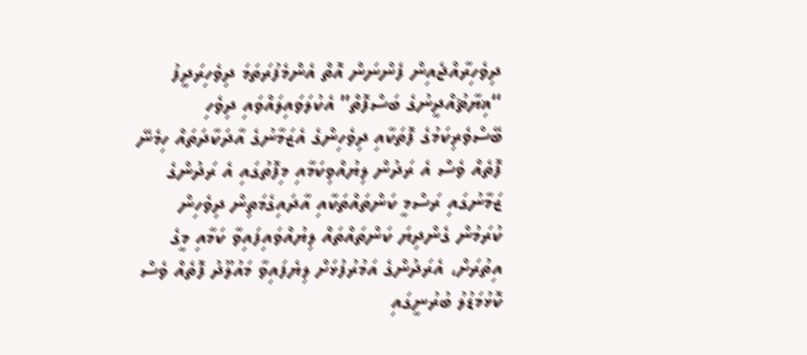ދިވެހިރާއްޖެއިން ފެންނަން އޮތް އެންމެފުރަތަމަ ދިވެހިރަދީފު “ޣިޔާޘުއްދީނުގެ ބަސްފޮތް” އެކުލަވައިލައްވައި ދިވެހި ބޭސްވެރިކަމުގެ ފޮތަކާއި ދިވެހިންގެ އެޒަމާނުގެ އާދަކާދަތައް ހިމެނޭ ފޮތެއް ވެސް އެ ރަދުން ލިޔުއްވިކަމާއި މިފޮތުގައި އެ ރަދުންގެ ޒަމާނުގައި ރަސްމީ ކަންތައްތަކާއި އާދައިގެމަތިން ދިވެހިން ކުރަމުން ގެންދިޔަ ކަންތައްތައް ލިޔުއްވައިފައިވާ ކަމާއި މީގެ އިތުރަށް، އެރަދުންގެ އަމުރުފުޅަށް ލިޔެފައިވާ މައުލޫދު ފޮތެއް ވެސް ކޮޅުމަޑުލު ބުރުނީގައި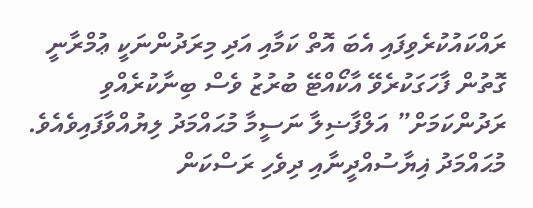ރައްކައުކުރެވިފައި އެބަ އޮތް ކަމާއި އަދި މިރަދުންނަކީ ޢުމްރާނީ ގޮތުން ފާހަގަކުރެވޭ އާކޯއްޓޭ ބުރުޒު ވެސް ބިނާކުރެއްވި ރަދުންކަމަށް” އަލްފާޟިލާ ނަސީމާ މުޙައްމަދު ލިޔުއްވާފައިވެއެވެ.
މުޙައްމަދު ޣިޔާސުއްދީނާއި ދިވެހި ރަސްކަން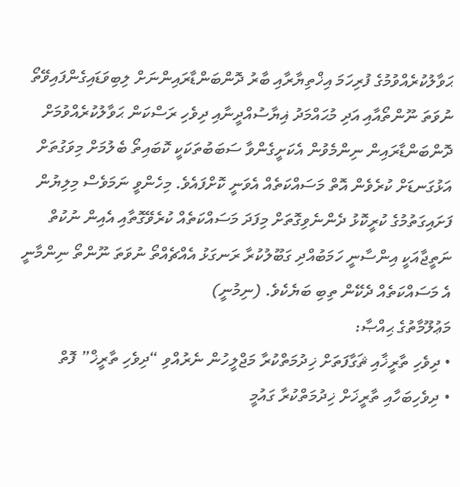ޙަވާލުކުރެއްވުމުގެ ފުރިހަމަ އިޚްތިޔާރާއި ބާރު ދޮންބަންޑާރައިންނަށް ލިބިވަޑައިގެންފައިވޭތޯ ނުވަތަ ނޫންތޯއާއި އަދި މުޙައްމަދު ޣިޔާސުއްދީނާއި ދިވެހި ރަސްކަން ޙަވާލުކުރެއްވުމަށް ދޮންބަންޑާރައިން ނިންމެވުން އެކަށީގެންވާ ސަބަބުތަކަކީ ކޮބައިތޯ ބެލުމަށް މިވަގުތަށް އަޅުގަނޑަށް ކުރެވެން އޮތް މަސައްކަތެއް އެވަނީ ކޮށްފައެވެ. މިހެންވީ ނަމަވެސް މިލިޔުން ފަށައިގަތުމުގެ ކުރީކޮޅު ދެންނެވިގޮތަށް މިފަދަ މަސައްކަތެއް ކުރެވޭގޮތާއި އެއިން ނުކުތް ނަތީޖާއަކީ އިންސާނީ ހަމަބުއްދި ގަބޫލުކުރާ ރަނގަޅު އެއްޗެއްތޯ ނުވަތަ ނޫންތޯ ނިންމާނީ އެ މަސައްކަތެއް ދެކޭން ތިބި ބަޔެކެވެ. (ނިމުނީ)
މަޢުލޫމާތުގެ ޙިއްޞާ:
• ދިވެހި ތާރީޚާއި ޘަގާފަތަށް ޚިދުމަތްކުރާ މަޖްލީހުން ނެރުއްވި “ދިވެހި ތާރީޚް” ފޮތް
• ދިވެހިބަހާއި ތާރީޚަށް ޚިދުމަތްކުރާ ގައުމީ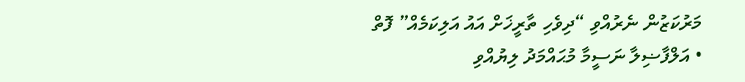މަރުކަޒުން ނެރުއްވި “ދިވެހި ތާރީޚަށް އައު އަލިކަމެއް” ފޮތް
• އަލްފާޟިލާ ނަސީމާ މުޙައްމަދު ލިޔުއްވި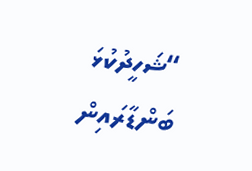“ޝަހީދުކުޅަ ބަންޑާރައިން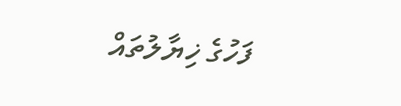ފަހުގެ ޚިޔާލުތައް